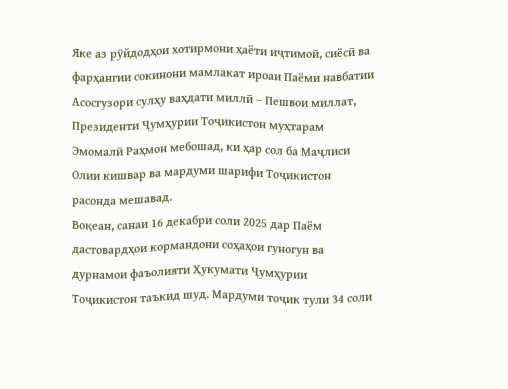Яке аз рӯйдодҳои хотирмони ҳаёти иҷтимоӣ, сиёсӣ ва фарҳангии сокинони мамлакат ироаи Паёми навбатии Асосгузори сулҳу ваҳдати миллӣ – Пешвои миллат, Президенти Ҷумҳурии Тоҷикистон муҳтарам Эмомалӣ Раҳмон мебошад, ки ҳар сол ба Маҷлиси Олии кишвар ва мардуми шарифи Тоҷикистон расонда мешавад.
Воқеан, санаи 16 декабри соли 2025 дар Паём дастовардҳои кормандони соҳаҳои гуногун ва дурнамои фаъолияти Ҳукумати Ҷумҳурии Тоҷикистон таъкид шуд. Мардуми тоҷик тули 34 соли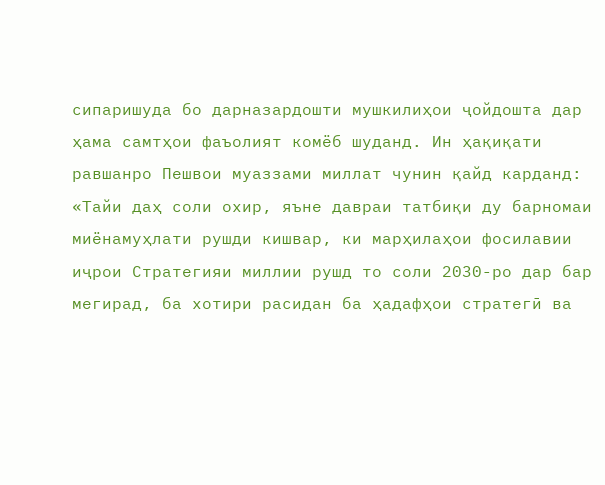сипаришуда бо дарназардошти мушкилиҳои ҷойдошта дар ҳама самтҳои фаъолият комёб шуданд. Ин ҳақиқати равшанро Пешвои муаззами миллат чунин қайд карданд: «Тайи даҳ соли охир, яъне давраи татбиқи ду барномаи миёнамуҳлати рушди кишвар, ки марҳилаҳои фосилавии иҷрои Стратегияи миллии рушд то соли 2030-ро дар бар мегирад, ба хотири расидан ба ҳадафҳои стратегӣ ва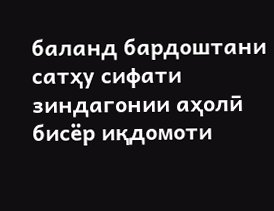баланд бардоштани сатҳу сифати зиндагонии аҳолӣ бисёр иқдомоти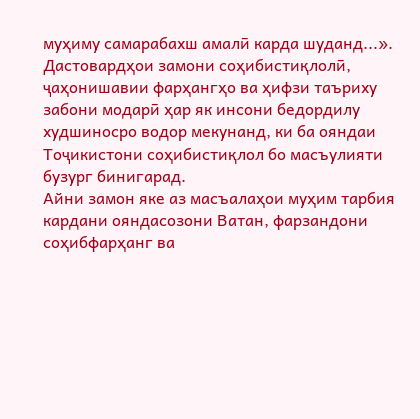муҳиму самарабахш амалӣ карда шуданд...».
Дастовардҳои замони соҳибистиқлолӣ, ҷаҳонишавии фарҳангҳо ва ҳифзи таъриху забони модарӣ ҳар як инсони бедордилу худшиносро водор мекунанд, ки ба ояндаи Тоҷикистони соҳибистиқлол бо масъулияти бузург бинигарад.
Айни замон яке аз масъалаҳои муҳим тарбия кардани ояндасозони Ватан, фарзандони соҳибфарҳанг ва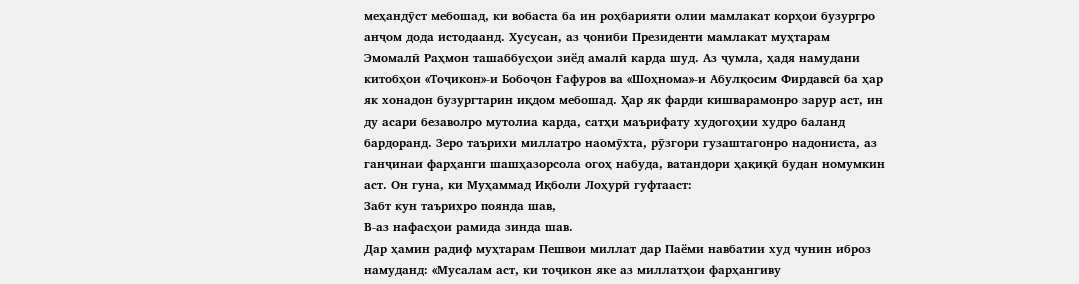меҳандӯст мебошад, ки вобаста ба ин роҳбарияти олии мамлакат корҳои бузургро анҷом дода истодаанд. Хусусан, аз ҷониби Президенти мамлакат муҳтарам Эмомалӣ Раҳмон ташаббусҳои зиёд амалӣ карда шуд. Аз ҷумла, ҳадя намудани китобҳои «Тоҷикон»-и Бобоҷон Ғафуров ва «Шоҳнома»-и Абулқосим Фирдавсӣ ба ҳар як хонадон бузургтарин иқдом мебошад. Ҳар як фарди кишварамонро зарур аст, ин ду асари безаволро мутолиа карда, сатҳи маърифату худогоҳии худро баланд бардоранд. Зеро таърихи миллатро наомӯхта, рӯзгори гузаштагонро надониста, аз ганҷинаи фарҳанги шашҳазорсола огоҳ набуда, ватандори ҳақиқӣ будан номумкин аст. Он гуна, ки Муҳаммад Иқболи Лоҳурӣ гуфтааст:
Забт кун таърихро поянда шав,
В-аз нафасҳои рамида зинда шав.
Дар ҳамин радиф муҳтарам Пешвои миллат дар Паёми навбатии худ чунин иброз намуданд: «Мусалам аст, ки тоҷикон яке аз миллатҳои фарҳангиву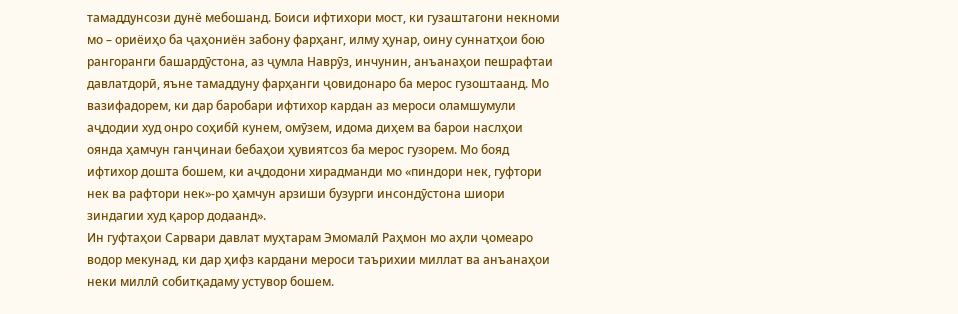тамаддунсози дунё мебошанд. Боиси ифтихори мост, ки гузаштагони некноми мо – ориёиҳо ба ҷаҳониён забону фарҳанг, илму ҳунар, оину суннатҳои бою рангоранги башардӯстона, аз ҷумла Наврӯз, инчунин, анъанаҳои пешрафтаи давлатдорӣ, яъне тамаддуну фарҳанги ҷовидонаро ба мерос гузоштаанд. Мо вазифадорем, ки дар баробари ифтихор кардан аз мероси оламшумули аҷдодии худ онро соҳибӣ кунем, омӯзем, идома диҳем ва барои наслҳои оянда ҳамчун ганҷинаи бебаҳои ҳувиятсоз ба мерос гузорем. Мо бояд ифтихор дошта бошем, ки аҷдодони хирадманди мо «пиндори нек, гуфтори нек ва рафтори нек»-ро ҳамчун арзиши бузурги инсондӯстона шиори зиндагии худ қарор додаанд».
Ин гуфтаҳои Сарвари давлат муҳтарам Эмомалӣ Раҳмон мо аҳли ҷомеаро водор мекунад, ки дар ҳифз кардани мероси таърихии миллат ва анъанаҳои неки миллӣ собитқадаму устувор бошем.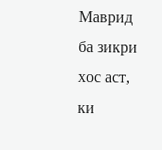Маврид ба зикри хос аст, ки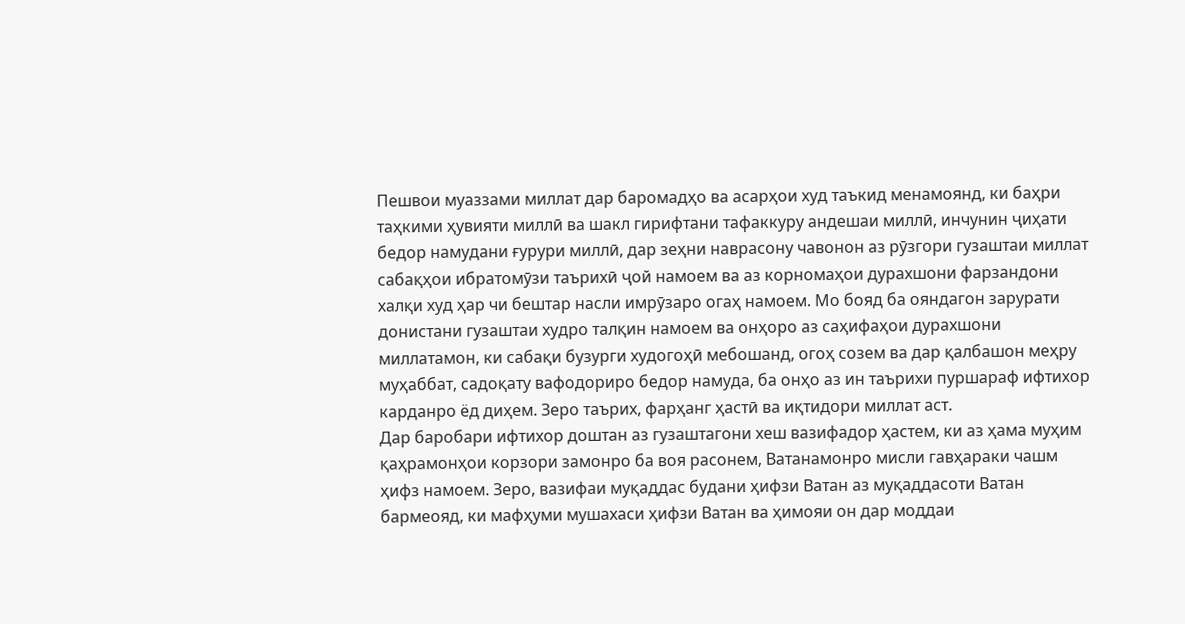Пешвои муаззами миллат дар баромадҳо ва асарҳои худ таъкид менамоянд, ки баҳри таҳкими ҳувияти миллӣ ва шакл гирифтани тафаккуру андешаи миллӣ, инчунин ҷиҳати бедор намудани ғурури миллӣ, дар зеҳни наврасону чавонон аз рӯзгори гузаштаи миллат сабақҳои ибратомӯзи таърихӣ ҷой намоем ва аз корномаҳои дурахшони фарзандони халқи худ ҳар чи бештар насли имрӯзаро огаҳ намоем. Мо бояд ба ояндагон зарурати донистани гузаштаи худро талқин намоем ва онҳоро аз саҳифаҳои дурахшони миллатамон, ки сабақи бузурги худогоҳӣ мебошанд, огоҳ созем ва дар қалбашон меҳру муҳаббат, садоқату вафодориро бедор намуда, ба онҳо аз ин таърихи пуршараф ифтихор карданро ёд диҳем. Зеро таърих, фарҳанг ҳастӣ ва иқтидори миллат аст.
Дар баробари ифтихор доштан аз гузаштагони хеш вазифадор ҳастем, ки аз ҳама муҳим қаҳрамонҳои корзори замонро ба воя расонем, Ватанамонро мисли гавҳараки чашм ҳифз намоем. Зеро, вазифаи муқаддас будани ҳифзи Ватан аз муқаддасоти Ватан бармеояд, ки мафҳуми мушахаси ҳифзи Ватан ва ҳимояи он дар моддаи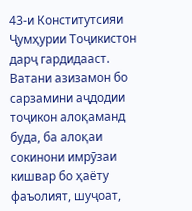43-и Конститутсияи Ҷумҳурии Тоҷикистон дарҷ гардидааст.
Ватани азизамон бо сарзамини аҷдодии тоҷикон алоқаманд буда, ба алоқаи сокинони имрӯзаи кишвар бо ҳаёту фаъолият, шуҷоат,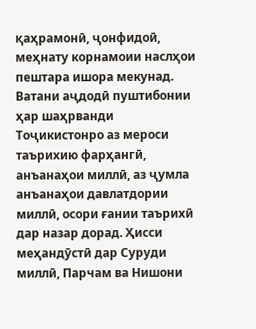қаҳрамонӣ, ҷонфидоӣ, меҳнату корнамоии наслҳои пештара ишора мекунад. Ватани аҷдодӣ пуштибонии ҳар шаҳрванди Тоҷикистонро аз мероси таърихию фарҳангӣ, анъанаҳои миллӣ, аз ҷумла анъанаҳои давлатдории миллӣ, осори ғании таърихӣ дар назар дорад. Ҳисси меҳандӯстӣ дар Суруди миллӣ, Парчам ва Нишони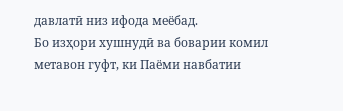давлатӣ низ ифода меёбад.
Бо изҳори хушнудӣ ва боварии комил метавон гуфт, ки Паёми навбатии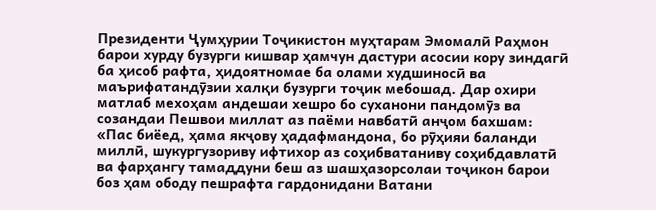Президенти Ҷумҳурии Тоҷикистон муҳтарам Эмомалӣ Раҳмон барои хурду бузурги кишвар ҳамчун дастури асосии кору зиндагӣ ба ҳисоб рафта, ҳидоятномае ба олами худшиносӣ ва маърифатандӯзии халқи бузурги тоҷик мебошад. Дар охири матлаб мехоҳам андешаи хешро бо суханони пандомӯз ва созандаи Пешвои миллат аз паёми навбатӣ анҷом бахшам: «Пас биёед, ҳама якҷову ҳадафмандона, бо рӯҳияи баланди миллӣ, шукургузориву ифтихор аз соҳибватаниву соҳибдавлатӣ ва фарҳангу тамаддуни беш аз шашҳазорсолаи тоҷикон барои боз ҳам ободу пешрафта гардонидани Ватани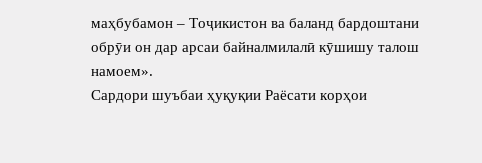маҳбубамон – Тоҷикистон ва баланд бардоштани обрӯи он дар арсаи байналмилалӣ кӯшишу талош намоем».
Сардори шуъбаи ҳуқуқии Раёсати корҳои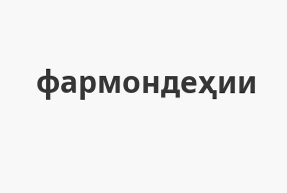фармондеҳии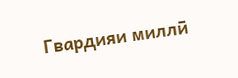Гвардияи миллӣ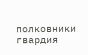полковники гвардия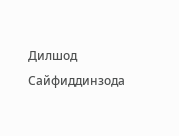Дилшод Сайфиддинзода